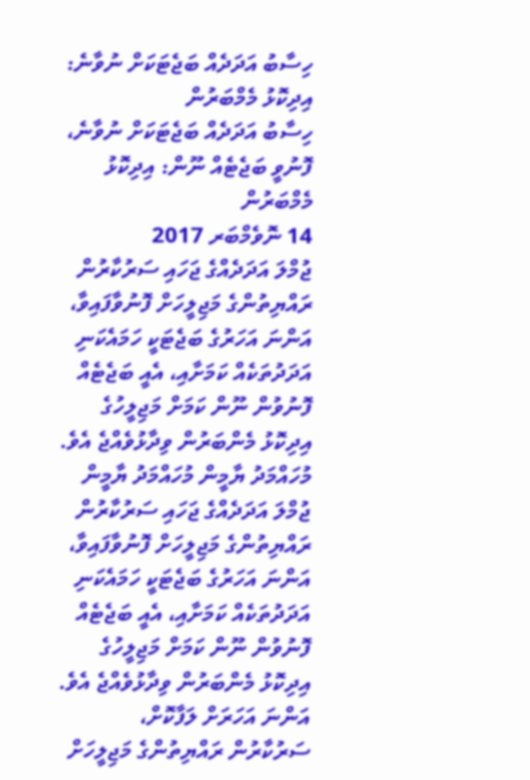ހިސާބު އަދަދެއް ބަޖެޓަކަށް ނުވާނެ: އިދިކޮޅު މެމްބަރުން
ހިސާބު އަދަދެއް ބަޖެޓަކަށް ނުވާނެ، ފޮނުވީ ބަޖެޓެއް ނޫން: އިދިކޮޅު މެމްބަރުން
14 ނޮވެމްބަރ 2017
ޖުމްލަ އަދަދެއްގެ ޖަހައި ސަރުކާރުން ރައްޔިތުންގެ މަޖިލީހަށް ފޮނުވާފައިވާ، އަންނަ އަހަރުގެ ބަޖެޓަކީ ހަމައެކަނި އަދަދުތަކެއް ކަމަށާއި، އެއީ ބަޖެޓެއް ފޮނުވުން ނޫން ކަމަށް މަޖިލީހުގެ އިދިކޮޅު މެންބަރުން ވިދާޅުވެއްޖެ އެވެ.
މުހައްމަދު ޔާމީން މުހައްމަދު ޔާމީން
ޖުމްލަ އަދަދެއްގެ ޖަހައި ސަރުކާރުން ރައްޔިތުންގެ މަޖިލީހަށް ފޮނުވާފައިވާ، އަންނަ އަހަރުގެ ބަޖެޓަކީ ހަމައެކަނި އަދަދުތަކެއް ކަމަށާއި، އެއީ ބަޖެޓެއް ފޮނުވުން ނޫން ކަމަށް މަޖިލީހުގެ އިދިކޮޅު މެންބަރުން ވިދާޅުވެއްޖެ އެވެ.
އަންނަ އަހަރަށް ލަފާކޮށް، ސަރުކާރުން ރައްޔިތުންގެ މަޖިލީހަށް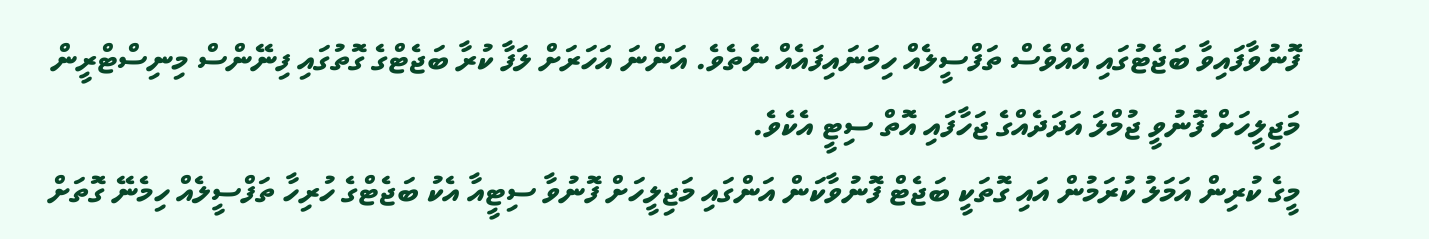ފޮނުވާފައިވާ ބަޖެޓުގައި އެއްވެސް ތަފްސީލެއް ހިމަނައިފައެއް ނެތެވެ. އަންނަ އަހަރަށް ލަފާ ކުރާ ބަޖެޓްގެ ގޮތުގައި ފިނޭންސް މިނިސްޓްރީން މަޖިލީހަށް ފޮނުވީ ޖުމްލަ އަދަދެއްގެ ޖަހާފައި އޮތް ސިޓީ އެކެވެ.
މީގެ ކުރިން އަމަލު ކުރަމުން އައި ގޮތަކީ ބަޖެޓް ފޮނުވާކަން އަންގައި މަޖިލީހަށް ފޮނުވާ ސިޓީއާ އެކު ބަޖެޓްގެ ހުރިހާ ތަފްސީލެއް ހިމެނޭ ގޮތަށް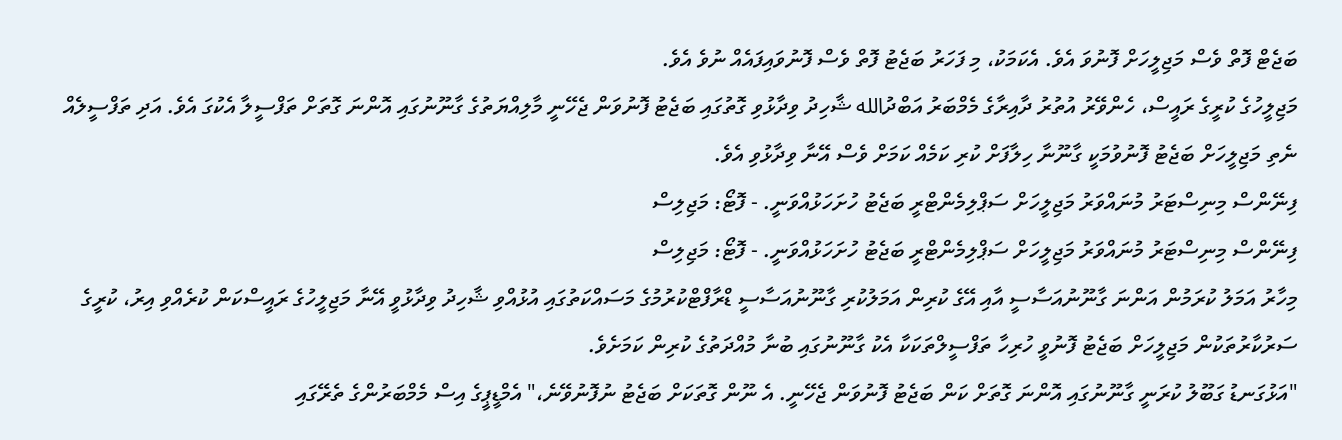ބަޖެޓް ފޮތް ވެސް މަޖިލީހަށް ފޮނުވަ އެވެ. އެކަމަކު، މި ފަހަރު ބަޖެޓު ފޮތް ވެސް ފޮނުވައިފައެއް ނުވެ އެވެ.
މަޖިލީހުގެ ކުރީގެ ރައީސް، ހެންވޭރު އުތުރު ދާއިރާގެ މެމްބަރު އަބްދުالله ޝާހިދު ވިދާޅުވި ގޮތުގައި ބަޖެޓު ފޮނުވަން ޖެހޭނީ މާލިއްޔަތުގެ ގާނޫނުގައި އޮންނަ ގޮތަށް ތަފްސީލާ އެކުގަ އެވެ. އަދި ތަފްސީލެއް ނެތި މަޖިލީހަށް ބަޖެޓު ފޮނުވުމަކީ ގާނޫނާ ހިލާފަށް ކުރި ކަމެއް ކަމަށް ވެސް އޭނާ ވިދާޅުވި އެވެ.
ފިނޭންސް މިނިސްޓަރު މުނައްވަރު މަޖިލީހަށް ސަޕްލިމެންޓްރީ ބަޖެޓު ހުށަހަޅުއްވަނީ. - ފޮޓޯ: މަޖިލިސް
ފިނޭންސް މިނިސްޓަރު މުނައްވަރު މަޖިލީހަށް ސަޕްލިމެންޓްރީ ބަޖެޓު ހުށަހަޅުއްވަނީ. - ފޮޓޯ: މަޖިލިސް
މިހާރު އަމަލު ކުރަމުން އަންނަ ގާނޫނުއަސާސީ އާއި އޭގެ ކުރިން އަމަލުކުރި ގާނޫނުއަސާސީ ޑްރާފްޓްކުރުމުގެ މަސައްކަތުގައި އުޅުއްވި ޝާހިދު ވިދާޅުވީ އޭނާ މަޖިލީހުގެ ރައީސްކަން ކުރެއްވި އިރު، ކުރީގެ ސަރުކާރުތަކުން މަޖިލީހަށް ބަޖެޓު ފޮނުވީ ހުރިހާ ތަފްސީލްތަކަކާ އެކު ގާނޫނުގައި ބުނާ މުއްދަތުގެ ކުރިން ކަމަށެވެ.
"އަޅުގަނޑު ގަބޫލު ކުރަނީ ގާނޫނުގައި އޮންނަ ގޮތަށް ކަން ބަޖެޓު ފޮނުވަން ޖެހޭނީ. އެ ނޫން ގޮތަކަށް ބަޖެޓު ނުފޮނުވޭނެ،" އެމްޑީޕީގެ އިސް މެމްބަރުންގެ ތެރޭގައި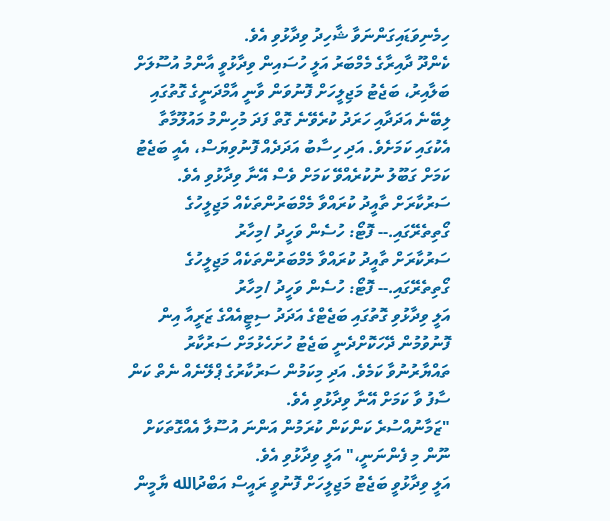ހިމެނިވަޑައިގަންނަވާ ޝާހިދު ވިދާޅުވި އެވެ.
ކެންދޫ ދާއިރާގެ މެމްބަރު އަލީ ހުސައިން ވިދާޅުވީ އާންމު އުސޫލަށް ބަލާއިރު، ބަޖެޓު މަޖިލީހަށް ފޮނުވަން ވާނީ އާމްދަނީގެ ގޮތުގައި ލިބޭނެ އަދަދާއި ހަރަދު ކުރެވޭނެ ގޮތް ފަދަ މުހިންމު މައުލޫމާތާ އެކުގައި ކަމަށެވެ. އަދި ހިސާބު އަދަދެއް ފޮނުވިޔަސް، އެއީ ބަޖެޓު ކަމަށް ގަބޫލު ނުކުރެއްވޭ ކަމަށް ވެސް އޭނާ ވިދާޅުވި އެވެ.
ސަރުކާރަށް ތާއީދު ކުރައްވާ މެމްބަރުންތަކެއް މަޖިލީހުގެ ގޯތިތެރޭގައި.-- ފޮޓޯ: ހުސެން ވަހީދު /މިހާރު
ސަރުކާރަށް ތާއީދު ކުރައްވާ މެމްބަރުންތަކެއް މަޖިލީހުގެ ގޯތިތެރޭގައި.-- ފޮޓޯ: ހުސެން ވަހީދު /މިހާރު
އަލީ ވިދާޅުވި ގޮތުގައި ބަޖެޓްގެ އަދަދު ސިޓީއެއްގެ ޒަރީއާ އިން ފޮނުވުމުން ދޭހަކޮށްދެނީ ބަޖެޓު ހުށަހެޅުމަށް ސަރުކާރު ތައްޔާރުނުވާ ކަމެވެ. އަދި މިކަމުން ސަރުކާރުގެ ޕްލޭނެއް ނެތް ކަން ސާފު ވާ ކަމަށް އޭނާ ވިދާޅުވި އެވެ.
"ޒަމާނުއްސުރެ ކަންކަން ކުރަމުން އަންނަ އުސޫލާ އެއްގޮތަކަށް ނޫން މި ފެންނަނީ،" އަލީ ވިދާޅުވި އެވެ.
އަލީ ވިދާޅުވީ ބަޖެޓު މަޖިލީހަށް ފޮނުވީ ރައީސް އަބްދުالله ޔާމީން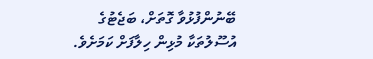ބޭނުންފުޅުވާ ގޮތަށް، ބަޖެޓުގެ އުސޫލުތަކާ މުޅިން ހިލާފަށް ކަމަށެވެ.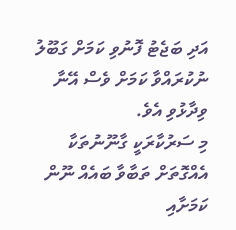އަދި ބަޖެޓު ފޮނުވި ކަމަށް ގަބޫލު ނުކުރައްވާ ކަމަށް ވެސް އޭނާ ވިދާޅުވި އެވެ.
މި ސަރުކާރަކީ ގާނޫނުތަކާ އެއްގޮތަށް ތަބާވާ ބައެއް ނޫން ކަމަށާއި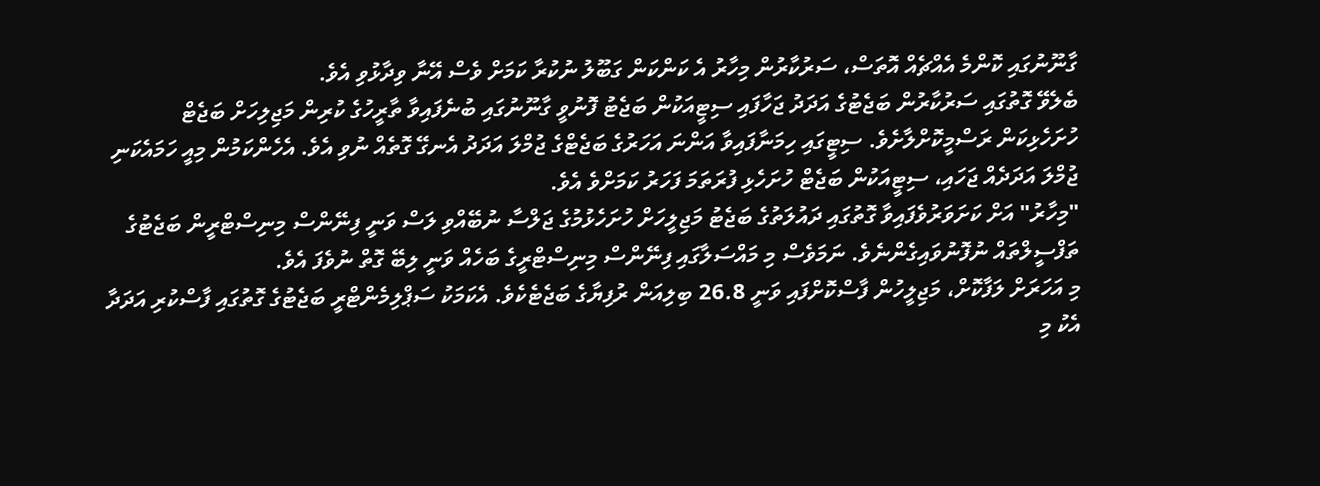ގާނޫނުގައި ކޮންމެ އެއްޗެއް އޮތަސް، ސަރުކާރުން މިހާރު އެ ކަންކަން ގަބޫލު ނުކުރާ ކަމަށް ވެސް އޭނާ ވިދާޅުވި އެވެ.
ބެލެވޭ ގޮތުގައި ސަރުކާރުން ބަޖެޓުގެ އަދަދު ޖަހާފައި ސިޓީއަކުން ބަޖެޓު ފޮނުވީ ގާނޫނުގައި ބުނެފައިވާ ތާރީހުގެ ކުރިން މަޖިލިހަށް ބަޖެޓް ހުށަހެޅިކަން ރަސްމީކޮށްލާށެވެ. ސިޓީގައި ހިމަނާފައިވާ އަންނަ އަހަރުގެ ބަޖެޓްގެ ޖުމްލަ އަދަދު އެނގޭ ގޮތެއް ނުވި އެވެ. އެހެންކަމުން މިއީ ހަމައެކަނި ޖުމްލަ އަދަދެއް ޖަހައި، ސިޓީއަކުން ބަޖެޓް ހުށަހެޅި ފުރަތަމަ ފަހަރު ކަމަށްވެ އެވެ.
"މިހާރު" އަށް ކަށަވަރުވެފައިވާ ގޮތުގައި ދައުލަތުގެ ބަޖެޓު މަޖިލީހަށް ހުށަހެޅުމުގެ ޖަލްސާ ނުބޭއްވި ލަސް ވަނީ ފިނޭންސް މިނިސްޓްރީން ބަޖެޓުގެ ތަފްސީލްތައް ނުފޮނުވައިގެންނެވެ. ނަމަވެސް މި މައްސަލާގައި ފިނޭންސް މިނިސްޓްރީގެ ބަހެއް ވަނީ ލިބޭ ގޮތް ނުވެފަ އެވެ.
މި އަހަރަށް ލަފާކޮށް، މަޖިލީހުން ފާސްކޮށްފައި ވަނީ 26.8 ބިލިއަން ރުފިޔާގެ ބަޖެޓެކެވެ. އެކަމަކު ސަޕްލިމެންޓްރީ ބަޖެޓުގެ ގޮތުގައި ފާސްކުރި އަދަދާ އެކު މި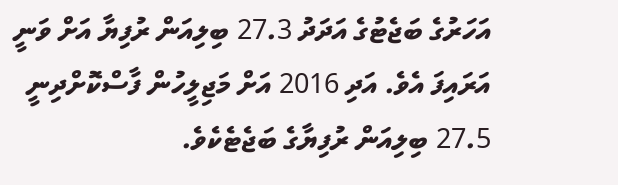އަހަރުގެ ބަޖެޓުގެ އަދަދު 27.3 ބިލިއަން ރުފިޔާ އަށް ވަނީ އަރައިފަ އެވެ. އަދި 2016 އަށް މަޖިލީހުން ފާސްކޮށްދިނީ 27.5 ބިލިއަން ރުފިޔާގެ ބަޖެޓެކެވެ.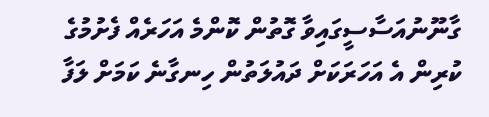ގާނޫނުއަސާސީގައިވާ ގޮތުން ކޮންމެ އަހަރެއް ފެށުމުގެ ކުރިން އެ އަހަރަކަށް ދައުލަތުން ހިނގާނެ ކަމަށް ލަފާ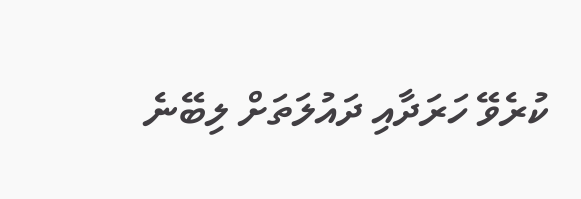ކުރެވޭ ހަރަދާއި ދައުލަތަށް ލިބޭނެ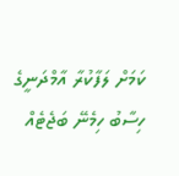ކަމަށް ލަފާކުރާ އާމްދަނީގެ ހިސާބު ހިމެނޭ ބަޖެޓެއް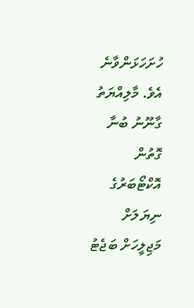ހުށަހަޅަންވާނެ އެވެ. މާލިއްޔަތު ގާނޫނު ބުނާ ގޮތުން އޮކްޓޯބަރުގެ ނިޔަލަށް މަޖިލީހަށް ބަޖެޓު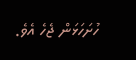ހުށަހަޅަން ޖެހެ އެވެ.